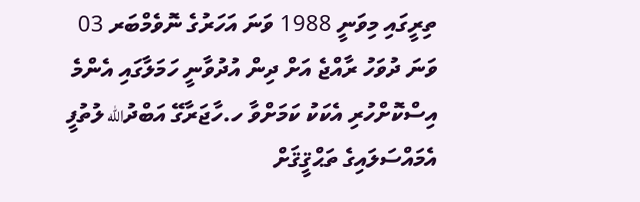ތިރީގައި މިވަނީ 1988 ވަނަ އަހަރުގެ ނޮވެމްބަރ 03 ވަނަ ދުވަހު ރާއްޖެ އަށް ދިން އުދުވާނީ ހަމަލާގައި އެންމެ އިސްކޮށްހުރި އެކަކު ކަމަށްވާ ހ.ހާޖަރާގޭ އަބްދުالله ލުތުފީ އެމައްސަލައިގެ ތަޙްޤީޤަށް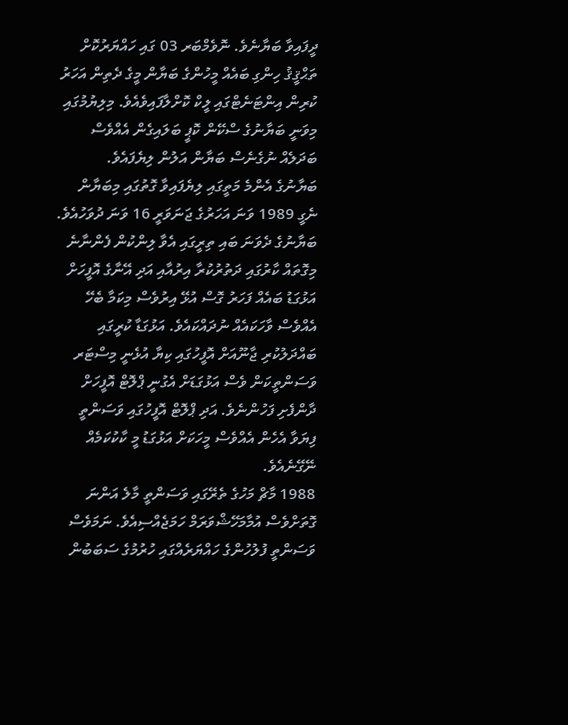ދީފައިވާ ބަޔާނެވެ. ނޮވެމްބަރ 03 ގައި ހައްޔަރުކޮށް ތަޙްޤީޤު ހިންގި ބައެއް މީހުންގެ ބަޔާން މީގެ ދެތިން އަހަރު ކުރިން އިންޓަނެޓްގައި ލީކް ކޮށްލާފައިވެއެވެ. މިލިޔުމުގައި މިވަނީ ބަޔާނުގެ ސްކޭން ކޮޕީ ބަލައިގެން އެއްވެސް ބަދަލެއް ނުގެނެސް ބަޔާން އަލުން ލިޔެފައެވެ.
ބަޔާނުގެ އެންމެ މަތީގައި ލިޔެފައިވާ ގޮތުގައި މިބަޔާން ނެގީ 1989 ވަނަ އަހަރުގެ ޖަނަވަރީ 16 ވަނަ ދުވަހުއެވެ.
ބަޔާނުގެ ދެވަނަ ބައި ތިރީގައި އެވާ ލިންކުން ފެންނާނެ
މިގޮތައް ކާރުގައި ދަތުރުކުރާ އިރުއާއި އަދި އޭނާގެ އޮފީހަށް އަޅުގަޑު ބައެއް ފަހަރު ގޮސް އުޅޭ އިރުވެސް މިކަމާ ބެހޭ އެއްވެސް ވާހަކައެއް ނުދައްކައެވެ. އަޅުގަޑާ ކުރީގައި ބައްދަލުކުރި ޖާނޫއަށް އޮފީހުގައި ކިޔާ އުޅެނީ މިސްޓަރ ވަސަންތީކަން ވެސް އަޅުގަޑަށް އެގުނީ ޕްލޮޓް އޮފީހަށް ދާންފެށި ފަހުންނެވެ. އަދި ޕްލޮޓް އޮފީހުގައި ވަސަންތީ ފިޔަވާ އެހެން އެއްވެސް މީހަކަށް އަޅުގަޑު މީ ކާކުކަމެއް ނޭގޭނެއެވެ.
1988 މާޗް މަހުގެ ތެރޭގައި ވަސަންތީ މާލެ އަންނަ ގޮތަށްވެސް އުމާމަހޭޝްވަރަމް ހަމަޖެއްސިއެވެ. ނަމަވެސް ވަސަންތީ ފުލުހުންގެ ހައްޔަރެއްގައި ހުރުމުގެ ސަބަބުން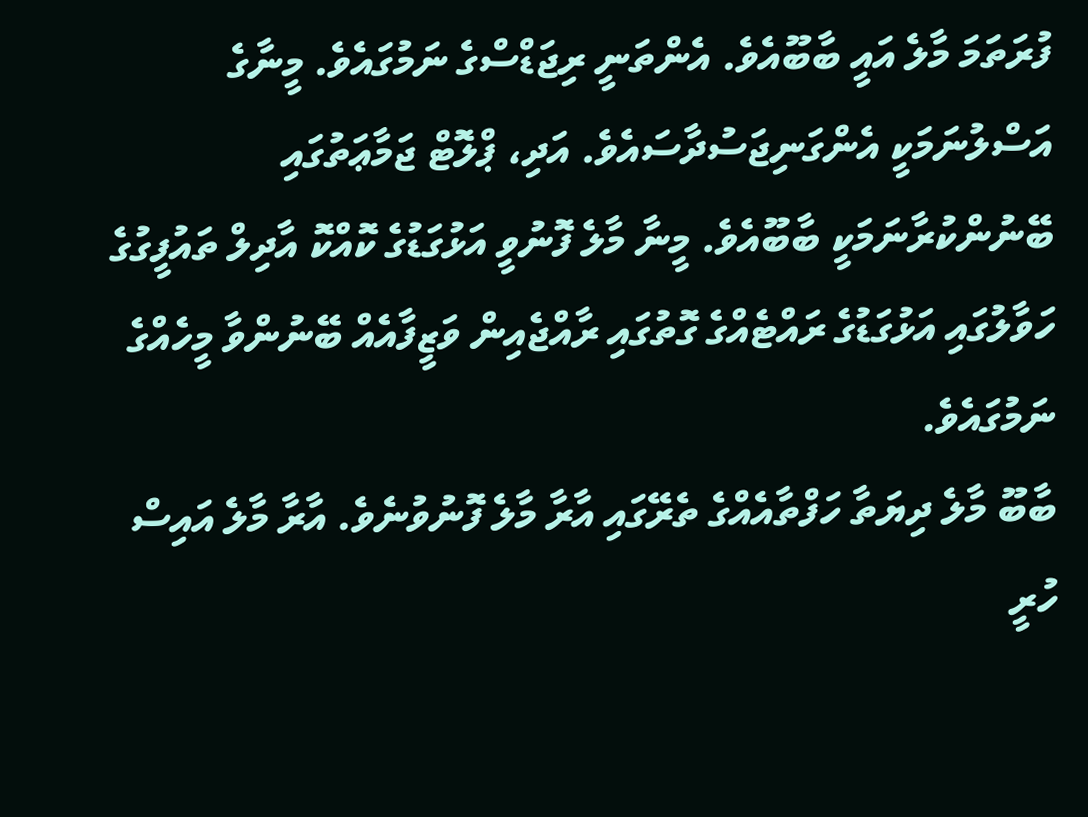ފުރަތަމަ މާލެ އައީ ބާބޫއެވެ. އެންތަނީ ރިޖަޑްސްގެ ނަމުގައެވެ. މީނާގެ އަސްލުނަމަކީ އެންގަނިޖަސުދާސައެވެ. އަދި، ޕްލޮޓް ޖަމާޢަތުގައި ބޭނުންކުރާނަމަކީ ބާބޫއެވެ. މީނާ މާލެ ފޮނުވީ އަޅުގަޑުގެ ކޮއްކޮ އާދިލް ތައުފީގުގެ ހަވާލުގައި އަޅުގަޑުގެ ރައްޓެއްގެ ގޮތުގައި ރާއްޖެއިން ވަޒީފާއެއް ބޭނުންވާ މީހެއްގެ ނަމުގައެވެ.
ބާބޫ މާލެ ދިޔަތާ ހަފްތާއެއްގެ ތެރޭގައި އާރާ މާލެ ފޮނުވުނެވެ. އާރާ މާލެ އައިސް ހުރީ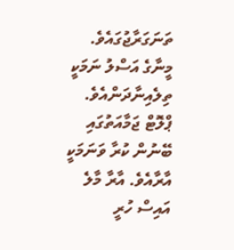ތަނަގަރާޖުގައެވެ. މީނާގެ އަސްލު ނަމަކީ ތިލެއިނާދަންއެވެ. ޕްލޮޓް ޖަމާއަތުގައި ބޭނުން ކުރާ ވަނަމަކީ އާރާއެވެ. އާރާ މާލެ އައިސް ހުރީ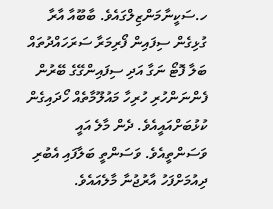ހ.ސަކީނާމަންޒިލްގައެވެ. ބާބޫއާ އާރާ ގުޅިގެން ސިފައިން ފޯރިމަރާ ސަރަހައްދުތައް ބަލާ ފޮޓޯ ނަގާ އަދި ސިފައިންގޭގެ ބޭރުން ފެންނަންހުރި ހުރިހާ މައުލޫމާތެއް ހޯދައިގެން ކުޅުބަށްއައީއެވެ. ދެން މާލެ އައީ ވަސަންތީއެވެ. ވަސަންތީ ބަލާފައި އެބުރި ދިއުމަށްފަހު އާރުޖުނާ މާލެއައެވެ.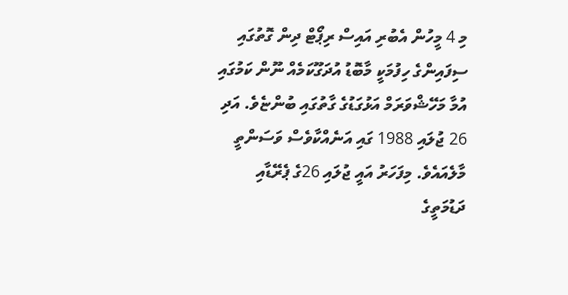މި 4 މީހުން އެބުރި އައިސް ރިޕޯޓް ދިން ގޮތުގައި ސިފައިންގެ ހިފުމަކީ މާބޮޑު އުދަގޫކަމެއް ނޫން ކަމުގައި އުމާ މަހޭޝްވަރަމް އަޅުގަޑުގެ ގާތުގައި ބުންޏެވެ. އަދި 26 ޖުލައި 1988 ގައި އަނެއްކާވެސް ވަސަންތީ މާލެއައެވެ. މިފަހަރު އައީ ޖުލައި 26ގެ ޕެރޭޑާއި ދަޑުމަތީގެ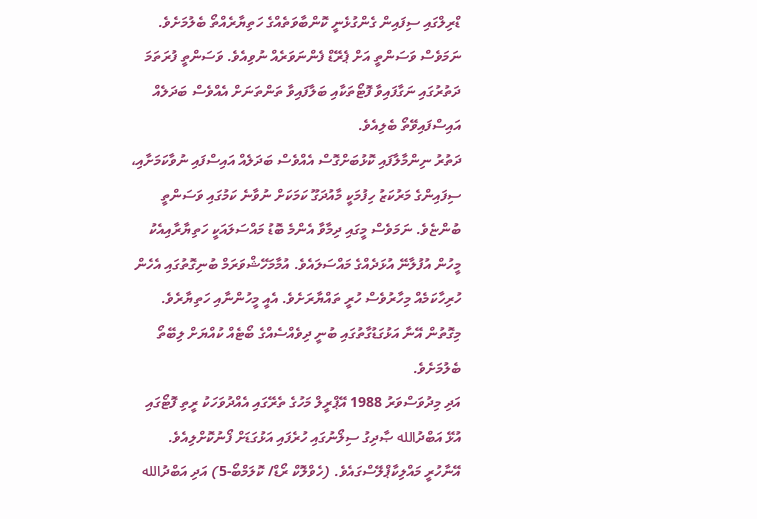ޑްރިލްގައި ސިފައިން ގެންގުޅެނީ ކޮންބާވަތެއްގެ ހަތިޔާރެއްތޯ ބެލުމަށެވެ. ނަމަވެސް ވަސަންތީ އަށް ޕެރޭޑް ފެންނަވަރެއް ނުވިއެވެ. ވަސަންތީ ފުރަތަމަ ދަތުރުގައި ނަގާފައިވާ ފޮޓޯތަކާއި ބަލާފައިވާ ތަންތަނަށް އެއްވެސް ބަދަލެއް އައިސްފައިވޭތޯ ބެލިއެވެ.
ދަތުރު ނިންމާލާފައި ކޮޅުބަށްގޮސް އެއްވެސް ބަދަލެއް އައިސްފައި ނުވާކަމަށާއި، ސިފައިންގެ މަރުކަޒު ހިފުމަކީ މާއުދަގޫ ކަމަކަށް ނުވާނެ ކަމުގައި ވަސަންތީ ބުންޏެވެ. ނަމަވެސް މީގައި ދިމާވާ އެންމެ ބޮޑު މައްސަލައަކީ ހަތިޔާރާއިއެކު މީހުން އުފުލާނޭ އުޅަދެއްގެ މައްސަލައެވެ. އުމާމަހޭޝްވަރަމް ބުނިގޮތުގައި އެހެން ހުރިހާކަމެއް މިހާރުވެސް ހުރީ ތައްޔާރަށެވެ. އެއީ މީހުންނާއި ހަތިޔާރެވެ. މިގޮތުން އޭނާ އަޅުގަޑުގާތުގައި ބުނީ ދިވެއްސެއްގެ ބޯޓެއް ކުއްޔަށް ލިބޭތޯ ބެލުމަށެވެ.
އަދި މިދުވަސްވަރު 1988 އޭޕްރީލް މަހުގެ ތެރޭގައި އެއްދުވަހަކު ރީތި ފޮޓޯގައި އުޅޭ އަބްދުالله ޞާދިގު ސިލޯނުގައި ހުރެފައި އަޅުގަޑަށް ފޯނުކޮށްލިއެވެ. އޭނާހުރީ މައްލިކާޕްލޭސްގައެވެ. (ހެވްލޮކް ރޯޑް/ ކޮލަމްބޯ-5) އަދި އަބްދުالله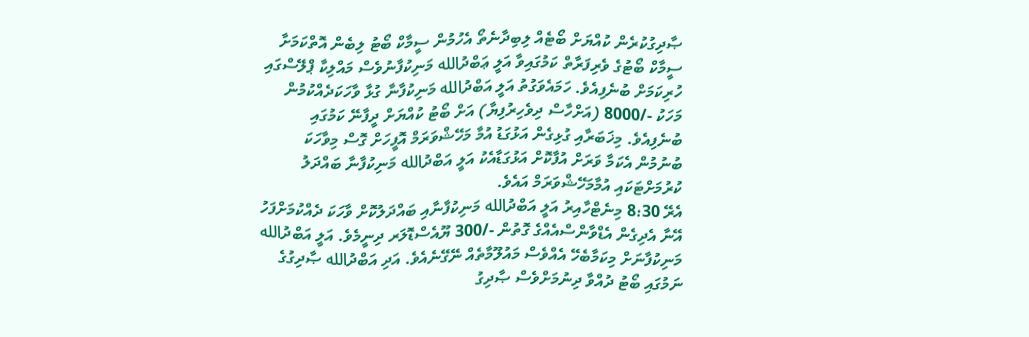ޞާދިގުކުރެން ކުއްޔަށް ބޯޓެއް ލިބިދާނެތޯ އެހުމުން ސީމާކް ބޯޓު ލިބެން އޮތްކަމަށާ ސީމާކް ބޯޓުގެ ވެރިފަރާތް ކަމުގައިވާ އަލީ ޢަބްދުالله މަނިކުފާނުވެސް މައްލިކާ ޕްލޭސްގައި ހުރިކަމަށް ބުނެފިއެވެ. ހަމައެވަގުތު އަލީ އަބްދުالله މަނިކުފާނާ ގުޅާ ވާހަކަދެއްކުމުން މަހަކު -/8000 (އަށްހާސް ދިވެހިރުފިޔާ) އަށް ބޯޓު ކުއްޔަށް ދީފާނޭ ކަމުގައި ބުނެފިއެވެ. މިޚަބަރާއި ގުޅިގެން އަޅުގަޑު އުމާ މަހޭޝްވަރަމް އޮފީހަށް ގޮސް މިވާހަކަ ބުނުމުން އެކަމާ ވަރަށް އުފާކޮށް އަޅުގަޑާއެކު އަލީ އަބްދުالله މަނިކުފާނާ ބައްދަލު ކުރުމަށްޓަކައި އުމާމަހޭޝްވަރަމް އައެވެ.
އެރޭ 8:30 މިނެޓްހާއިރު އަލީ އަބްދުالله މަނިކުފާނާއި ބައްދަލުކޮށް ވާހަކަ ދެއްކުމަށްފަހު އޭނާ އެދިގެން އެޑްވާންސްއެއްގެ ގޮތުން -/300 ޔޫއެސްޑޮލަރ ދިނީމެވެ. އަލީ އަބްދުالله މަނިކުފާނަށް މިކަމާބެހޭ އެއްވެސް މައުލޫމާތެއް ނޭގޭނެއެވެ. އަދި އަބްދުالله ޞާދިގުގެ ނަމުގައި ބޯޓު ދުއްވާ ދިނުމަށްވެސް ޞާދިގު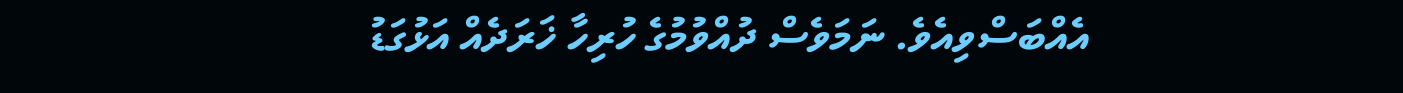އެއްބަސްވިއެވެ. ނަމަވެސް ދުއްވުމުގެ ހުރިހާ ޚަރަދެއް އަޅުގަޑު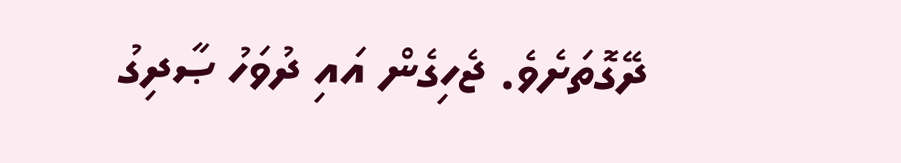ދޭގޮތަށެވެ. ޖެހިގެން އައި ދުވަހު ޞާދިގު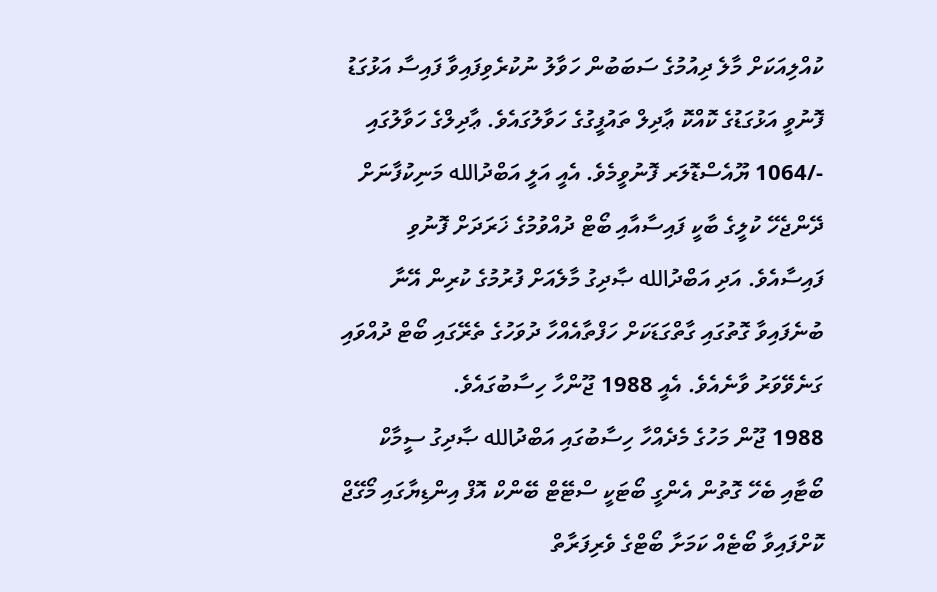ކުއްލިއަކަށް މާލެ ދިއުމުގެ ސަބަބުން ހަވާލު ނުކުރެވިފައިވާ ފައިސާ އަޅުގަޑު ފޮނުވީ އަޅުގަޑުގެ ކޮއްކޮ ޢާދިލް ތައުފީގުގެ ހަވާލުގައެވެ. ޢާދިލްގެ ހަވާލުގައި -/1064 ޔޫއެސްޑޮލަރ ފޮނުވީމެވެ. އެއީ އަލީ އަބްދުالله މަނިކުފާނަށް ދޭންޖެހޭ ކުލީގެ ބާކީ ފައިސާއާއި ބޯޓް ދުއްވުމުގެ ޚަރަދަށް ފޮނުވި ފައިސާއެވެ. އަދި އަބްދުالله ޞާދިގު މާލެއަށް ފުރުމުގެ ކުރިން އޭނާ ބުނެފައިވާ ގޮތުގައި ގާތްގަޑަކަށް ހަފްތާއެއްހާ ދުވަހުގެ ތެރޭގައި ބޯޓް ދުއްވައި ގަނެވޭވަރު ވާނެއެވެ. އެއީ 1988 ޖޫންހާ ހިސާބުގައެވެ.
1988 ޖޫން މަހުގެ މެދެއްހާ ހިސާބުގައި އަބްދުالله ޞާދިގު ސީމާކް ބޯޓާއި ބެހޭ ގޮތުން އެންގީ ބޯޓަކީ ސްޓޭޓް ބޭންކް އޮފް އިންޑިޔާގައި މޯގޭޖް ކޮށްފައިވާ ބޯޓެއް ކަމަށާ ބޯޓްގެ ވެރިފަރާތް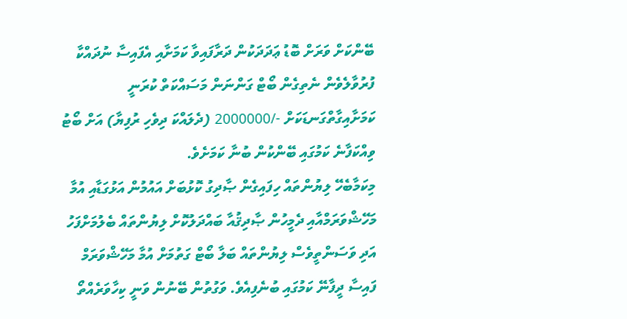ބޭންކަށް ވަރަށް ބޮޑު ޢަދަދަކުން ދަރާފައިވާ ކަމަށާއި އެފައިސާ ނުދައްކާ ފުރުވާލެވެން ނެތިގެން ބޯޓް ގަންނަން މަސައްކަތް ކުރަނީ ކަމަށާއިގާތްގަނޑަކަށް -/2000000 (ދެލައްކަ ދިވެހި ރުފިޔާ) އަށް ބޯޓު ވިއްކަފާނެ ކަމުގައި ބޭންކުން ބުނާ ކަމަށެވެ.
މިކަމާބެހޭ ލިޔުންތައް ހިފައިގެން ޞާދިގު ކޮޅުބަށް އައުމުން އަޅުގަޑާއި އުމާ މަހޭޝްވަރަމްއާއި ދެމީހުން ޞާދިޤުއާ ބައްދަލުކޮށް ލިޔުންތައް ބެލުމަށްފަހު އަދި ވަސަންތީވެސް ލިޔުންތައް ބަލާ ބޯޓް ގަތުމަށް އުމާ މަހޭޝްވަރަމް ފައިސާ ދީފާނޭ ކަމުގައި ބުނެފިއެވެ. ވަގުތުން ބޭނުން ވަނީ ކިހާވަރެއްތޯ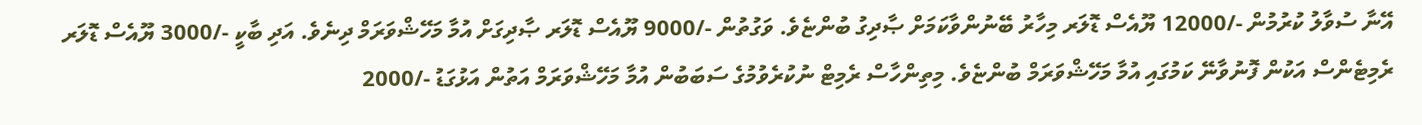އޭނާ ސުވާލު ކުރުމުން -/12000 ޔޫއެސް ޑޮލަރ މިހާރު ބޭނުންވާކަމަށް ޞާދިގު ބުންޏެވެ. ވަގުތުން -/9000 ޔޫއެސް ޑޮލަރ ޞާދިގަށް އުމާ މަހޭޝްވަރަމް ދިނެވެ. އަދި ބާކީ -/3000 ޔޫއެސް ޑޮލަރ ރެމިޓެންސް އަކުން ފޮނުވާނޭ ކަމުގައި އުމާ މަހޭޝްވަރަމް ބުންޏެވެ. މިތިންހާސް ރެމިޓް ނުކުރެވުމުގެ ސަބަބުން އުމާ މަހޭޝްވަރަމް އަތުން އަޅުގަޑު -/2000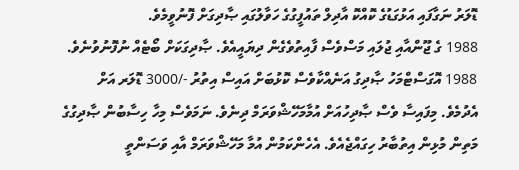ޑޮލަރު ނަގާފައި އަޅުގަޑުގެ ކޮއްކޮ އާދިލް ތައުފީގުގެ ހަވާލުގައި ޞާދިގަށް ފޮނުވީމެވެ.
1988 ގެ ޖޫންއާއި ޖުލައި މަސްވެސް ފާއިތުވެގެން ދިޔައީއެވެ. ޞާދިގަކަށް ބޯޓެއް ނުފޮނުވުނެވެ. 1988 އޮގަސްޓްމަހު ޞާދިގު އަނެއްކާވެސް ކޮޅުބަށް އައިސް އިތުރު -/3000 ޑޮލަރ އަށް އެދުމެވެ. މިފައިސާ ވެސް ޞާދިހުއަށް އުމާމަހޭޝްވަރަމް ދިނެވެ. ނަމަވެސް މިހާ ހިސާބުން ޞާދިގުގެ މަތިން މުޅިން އިތުބާރު ހިގައްޖެއެވެ. އެހެންކަމުން އުމާ މަހޭޝްވަރަމް އާއި ވަސަންތީ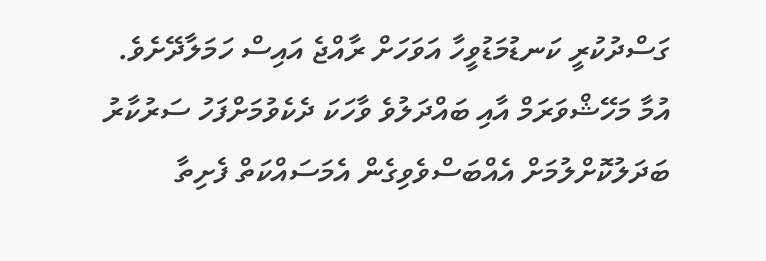ގަސްދުކުރީ ކަނޑުމަޑުވީހާ އަވަހަށް ރާއްޖެ އައިސް ހަމަލާދޭށެވެ.
އުމާ މަހޭޝްވަރަމް އާއި ބައްދަލުވެ ވާހަކަ ދެކެވުމަށްފަހު ސަރުކާރު ބަދަލުކޮށްލުމަށް އެއްބަސްވެވިގެން އެމަސައްކަތް ފެށިތާ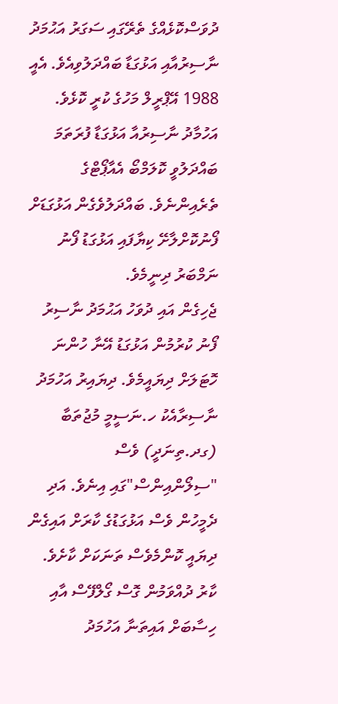ދުވަސްކޮޅެއްގެ ތެރޭގައި ސަގަރު އަޙުމަދު ނާސިރުއާއި އަޅުގަޑާ ބައްދަލުވިއެވެ. އެއީ 1988 އޭޕްރީލް މަހުގެ ކުރީ ކޮޅެވެ. އަހުމާދު ނާސިރުއާ އަޅުގަޑާ ފުރަތަމަ ބައްދަލުވީ ކޮލަމްބޯ އެއާޕޯޓްގެ ތެރެއިންނެވެ. ބައްދަލުވެގެން އަޅުގަޑަށް ފޯނުކޮށްލާށޭ ކިޔާފައި އަޅުގަޑު ފޯނު ނަމްބަރު ދިނީމެވެ.
ޖެހިގެން އައި ދުވަހު އަޙުމަދު ނާސިރު ފޯނު ކުރުމުން އަޅުގަޑު އޭނާ ހުންނަ ހޮޓަލަށް ދިޔައީމެވެ. ދިޔައިރު އަހުމަދު ނާސިރާއެކު ހ.ނަސީމީ މުޖުތަބާ (ގދ.ތިނަދީ) ވެސް "ސިލޯންއިންސް"ގައި އިނެވެ. އަދި ދެމީހުން ވެސް އަޅުގަޑުގެ ކާރަށް އައިގެން ދިޔައީ ކޮންމެވެސް ތަނަކަށް ކާށެވެ. ކާރު ދުއްވަމުން ގޮސް ގޯލްފޭސް އާއި ހިސާބަށް އައިތަނާ އަހުމަދު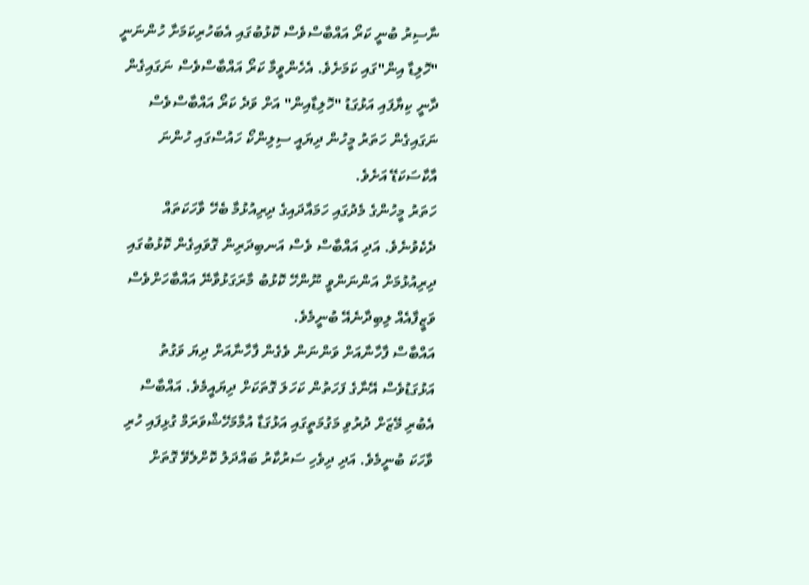ނާސިރު ބުނީ ކަރޯ އައްބާސްވެސް ކޮޅުބުގައި އެބަހުރިކަމަށާ ހުންނަނީ "ހޮލިޑާ އިން"ގައި ކަމަށެވެ. އެހެންވީމާ ކަރޯ އައްބާސްވެސް ނަގައިގެން ދާނީ ކިޔާފައި އަޅުގަޑު "ހޮލިޑާއިން" އަށް ވަދެ ކަރޯ އައްބާސްވެސް ނަގައިގެން ހަތަރު މީހުން ދިޔައީ ސިލިންކޯ ހައުސްގައި ހުންނަ އާކާސަކަޑޭ އަށެވެ.
ހަތަރު މީހުންގެ މެދުގައި ހަމައާދައިގެ ދިރިއުޅުމާ ބެހޭ ވާހަކަތައް ދެކެވުނެވެ. އަދި އައްބާސް ވެސް އަނބިދަރިން ގޮވައިގެން ކޮޅުބުގައި ދިރިއުޅުމަށް އަންނަންވީ ނޫންހޭ ކޮޅުބު މާރަގަޅުވާނޭ އައްބާހަށްވެސް ވަޒީފާއެއް ލިބިދާނެއޭ ބުނީމެވެ.
އައްބާސް ފާހާނާއަށް ވަންނަން ވެގެން ފާހާނާއަށް ދިޔަ ވަގުތު އަޅުގަޑުވެސް އޭނާގެ ފަހަތުން ކަހަލަ ގޮތަކަށް ދިޔައީމެވެ. އައްބާސް އެބުރި މޭޒަށް ދުރުވި މަގުމަތީގައި އަޅުގަޑާ އުމާމަހޭޝްވަރަމް ގުޅިފައި ހުރި ވާހަކަ ބުނީމެވެ. އަދި ދިވެހި ސަރުކާރު ބައްދަލު ކޮށްލެވޭ ގޮތަށް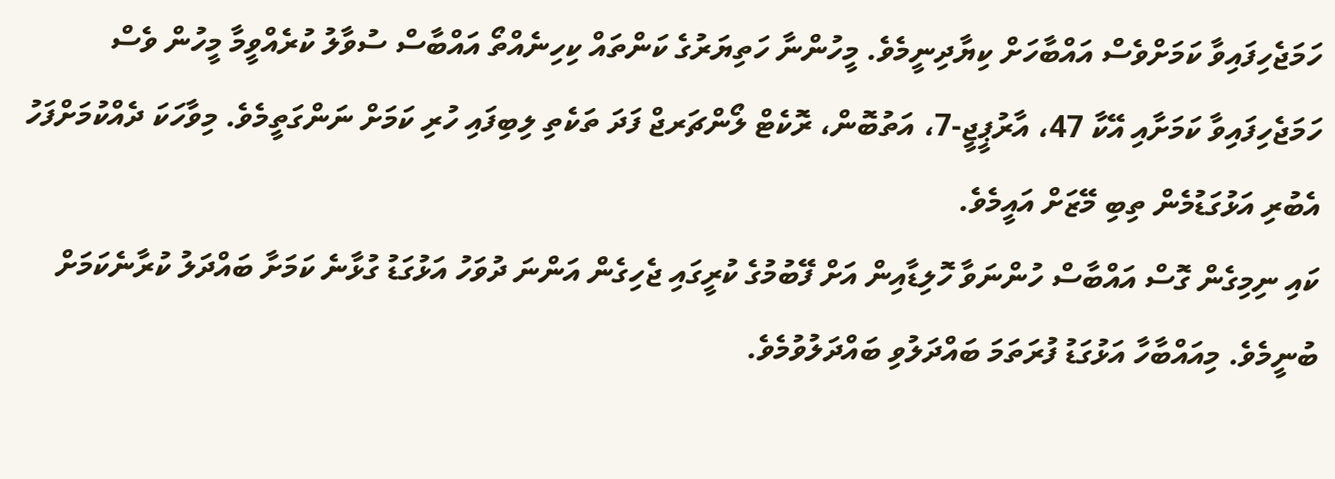ހަމަޖެހިފައިވާ ކަމަށްވެސް އައްބާހަށް ކިޔާދިނީމެވެ. މީހުންނާ ހަތިޔަރުގެ ކަންތައް ކިހިނެއްތޯ އައްބާސް ސުވާލު ކުރެއްވީމާ މީހުން ވެސް ހަމަޖެހިފައިވާ ކަމަށާއި އޭކާ 47، އާރުޕީޖީ-7، އަތުބޮން، ރޮކެޓް ލޯންޗަރޖް ފަދަ ތަކެތި ލިބިފައި ހުރި ކަމަށް ނަންގަތީމެވެ. މިވާހަކަ ދެއްކުމަށްފަހު އެބުރި އަޅުގަޑުމެން ތިބި މޭޒަށް އައީމެވެ.
ކައި ނިމިގެން ގޮސް އައްބާސް ހުންނަވާ ހޮލިޑާއިން އަށް ފޭބުމުގެ ކުރީގައި ޖެހިގެން އަންނަ ދުވަހު އަޅުގަޑު ގުޅާނެ ކަމަށާ ބައްދަލު ކުރާނެކަމަށް ބުނީމެވެ. މިއައްބާހާ އަޅުގަޑު ފުރަތަމަ ބައްދަލުވި ބައްދަލުވުމެވެ.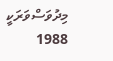މިދުވަސްވަރަކީ 1988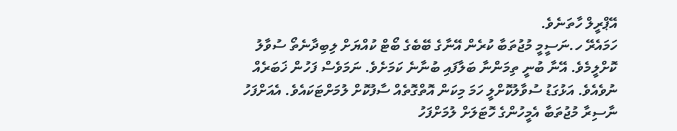އޭޕްރީލް ހާތަނެވެ.
ހަމައެރޭ ހ.ނަސީމީ މުޖުތަބާ ކުރެން އޭނާގެ ބޭބެގެ ބޯޓް ކުއްޔަށް ލިބިދާނެތޯ ސުވާލު ކޮށްލީމެވެ. އޭނާ ބުނީ ތިމަންނާ ބަލާފައި ބުނާނެ ކަމަށެވެ. ނަމަވެސް ފަހުން ޚަބަރެއް ނުވެއެވެ. އަޅުގަޑު ސުވާލުކޮށްލީ ހަމަ މިކަން އޮތްގޮތެއް ސާފުކޮށް ލުމަށްޓަކައެވެ. އެއަށްފަހު ނާސިރާ މުޖުތަބާ އެމީހުންގެ ހޮޓަލަށް ލުމަށްފަހު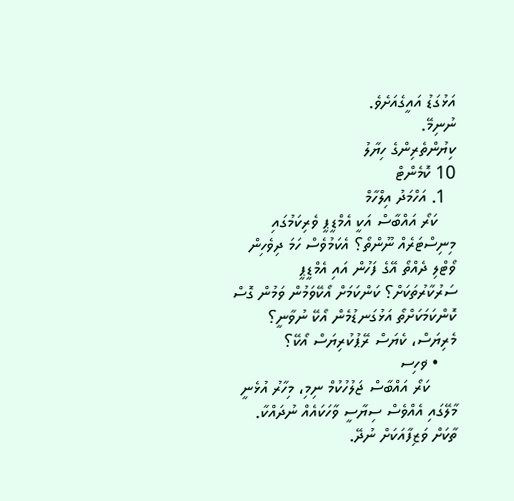އަޅުގަޑު އައީގެއަށެވެ.
ނުނިމޭ.
ކިޔުންތެރިންގެ ހިޔާލު
10 ކޮމެންޓް
  1. އަހްމަދު އިލްހާމް
    ކަރޯ އައްބާސް އަކީ އެމްޑީޕީ ވެރިކަމުގައި މިނިސްޓަރެއް ނޫންތޯ؟ އެކަމުވެސް ހަމަ ދިވެހިން ވޯޓްލި ދެއްތޯ އޭގެ ފަހުން އައި އެމްޑީޕީ ސަރުކާރުތަކަށް؟ ކަންކަމަށް އޯކޭވަމުން ވަމުން ގޮސް ކޮންކަމަކަށްތޯ އަޅުގަނޑުމެން އޯކޭ ނުވާނީ؟ މެރިޔަސް، ކެޔަސް ރޭޕުކުރިޔަސް އޯކޭ؟
    • ޥހިސ
      ކަރޯ އައްބާސް ޖަލުހުކުމް ނިމި، މިހާރު އުޅެނީ މާލޭގައި އެއްވެސް ސިޔާސީ ވާހަކައެއް ނުދައްކާ. ތާކަށް ވަޒިފާއަކަށް ނުދޭ.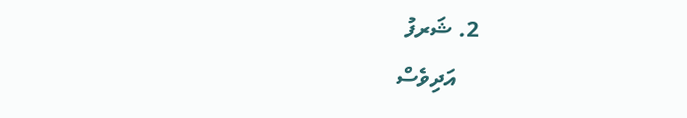2. ޝަރފު
    އަދިވެސް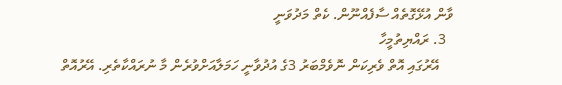ވާން އުޅޭގޮތެއް ސާފެއްނޫން. ކެތް މަދުވަނީ
  3. ރައްޔިތުމީހާ
    އޭރުގައި އޮތް ވެރިކަން ނޮވެމްބަރު 3ގެ އުދުވާނީ ހަމަލާއަށްވުރެން މާ ނުރައްކާތެރި. އޭރުއޮތް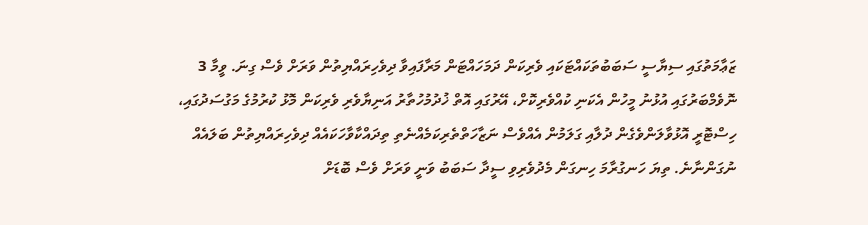ޒަޢާމަތުގައި ސިޔާސީ ސަބަބުތަކައްޓަކައި ވެރިކަން ދަމަހައްޓަން މަރާފައިވާ ދިވެހިރައްޔިތުން ވަރަށް ވެސް ގިނަ. ވީމާ 3 ނޮވެމްބަރުގައި އުޅުނު މީހުން އެކަނި ކުއްވެރިކޮށް، އޭރުގައި އޮތް ޚުދުމުހުތާރު އަނިޔާވެރި ވެރިކަން މޮޅު ކުރުމުގެ މަގުސަދުގައި، ހިސްޓޮރީ އޮޅުވާލަންވެގެން ދުލާއި ގަލަމުން އެއްވެސް ނަޒާހަތްތެރިކަމެއްނެތި ތިދައްކާވާހަކައެއް ދިވެހިރައްޔިތުން ބަލައެއް ނުގަންނާނެ. ތިޔަ ހަނގުރާމަ ހިނގަން މެދުވެރިވި ސީދާ ސަބަބު ވަނީ ވަރަށް ވެސް ބޮޑަށް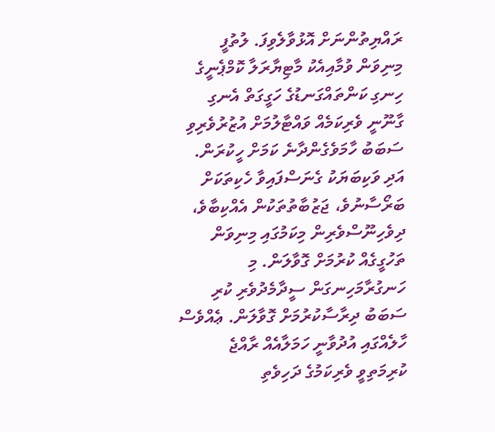ރައްޔިތުންނަށް އޮޅުވާލެވިފަ. ލުތުފީ މިނިވަން ވުމާއިއެކު މާޓިޔާރަލާ ކޮމްޕެނީގެ ހިނގި ކަންތައްގަނޑުގެ ހަގީގަތް އެނގި ގާނޫނީ ވެރިކަމެއް ވައްޓާލުމަށް އުޒުރުވެރިވި ސަބަބު ހާމަވެގެންދާނެ ކަމަށް ހީކުރަން. އަދި ވަކިބަޔަކު ގެނަސްފައިވާ ހެކިތަކަށް ބަރޯސާނުވެ، ޖަޒުބާތުތަކުން އެއްކިބާވެ، ދިވެހިނޫސްވެރިން މިކަމުގައި މިނިވަން ތަހުގީގެއް ކުރުމަށް ގޮވާލަން. މި ހަނގުރާމަހިނގަން ސީދާމެދުވެރި ކުރި ސަބަބު ދިރާސާކުރުމަށް ގޮވާލަން. ޢެއްވެސް ހާލެއްގައި އުދުވާނީ ހަމަލާއެއް ރާއްޖެ ކުރިމަތިވީ ވެރިކަމުގެ ދަހިވެތި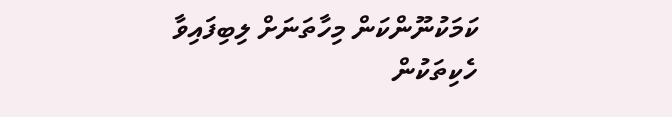ކަމަކުނޫންކަން މިހާތަނަށް ލިބިފައިވާ ހެކިތަކުން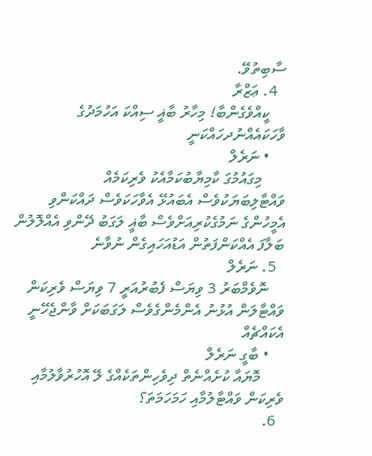ސާބިތުވޭ.
  4. ޢަޒްރާ
    ކީއްވެގެންބާ! މިހާރު ބާޣީ ސިއްކަ އަހުމަދުގެ ވާހަކައެއްނުދހައްކަނީ
    • ނަރެލް
      މިގައުމުގަ ކާމިޔާބުކަމާއެކު ވެރިކަމެއް ވައްޓާލިބަޔަކުވެސް އެބައުޅޭ އެވާހަކަވެސް ދައްކަންވި އެމީހުންގެ ނަމުގެކުރިއަށްވެސް ބާޣީ ލަގަބު ދޭންވި އެއްލޮލުން ބަލާފަ އެއްކަންފަތުން އަޑުއަހައިގެން ނުވާނެ
  5. ނަރެލް
    ނޮވެމްބަރު 3 ވިޔަސް ފެބުރުއަރީ 7 ވިޔަސް ވެރިކަން ވައްޓާލަން އުޅުނު އެންމެންގެވެސް ލަގަބަކަށް ވާންޖެހޭނީ އެކައްޗެއް
    • ބާގީ ނަރެލް
      މޮޔައާ ކުށެއްނެތް ދިވެހިންތަކެއްގެ ލޭ އޮހުރުވާލުމާއި ވެރިކަން ވައްޓާލުމާއި ހަމަހަމަތަ؟
  6.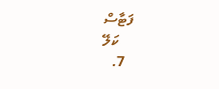ފަޓާސް
    ކަލޭ
  7.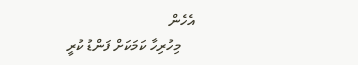އެހެން
    މިހުރިހާ ކަމަކަށް ފަންޑު ކުރީ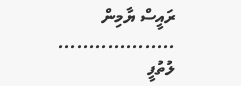ރައީސް ޔާމިން ................... ލުތުފީ